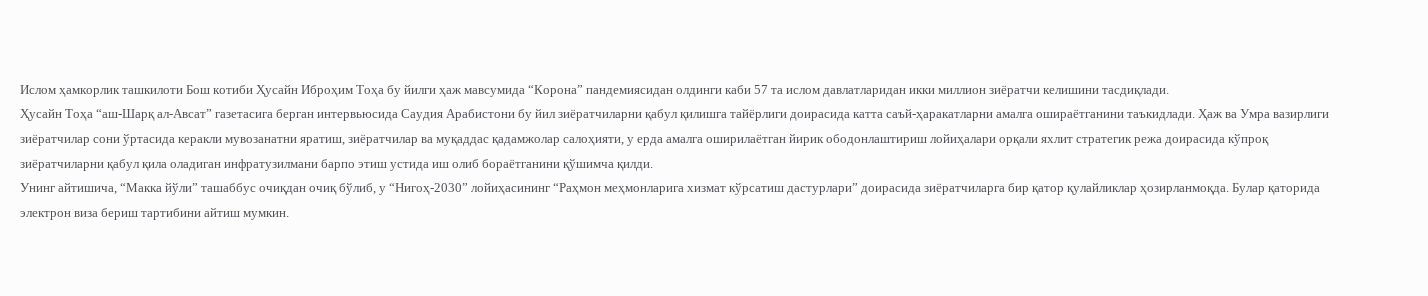Ислом ҳамкорлик ташкилоти Бош котиби Ҳусайн Иброҳим Тоҳа бу йилги ҳаж мавсумида “Корона” пандемиясидан олдинги каби 57 та ислом давлатларидан икки миллион зиёратчи келишини тасдиқлади.
Ҳусайн Тоҳа “аш-Шарқ ал-Aвсат” газетасига берган интервьюсида Саудия Aрабистони бу йил зиёратчиларни қабул қилишга тайёрлиги доирасида катта саъй-ҳаракатларни амалга ошираётганини таъкидлади. Ҳаж ва Умра вазирлиги зиёратчилар сони ўртасида керакли мувозанатни яратиш, зиёратчилар ва муқаддас қадамжолар салоҳияти, у ерда амалга оширилаётган йирик ободонлаштириш лойиҳалари орқали яхлит стратегик режа доирасида кўпроқ зиёратчиларни қабул қила оладиган инфратузилмани барпо этиш устида иш олиб бораётганини қўшимча қилди.
Унинг айтишича, “Макка йўли” ташаббус очиқдан очиқ бўлиб, у “Нигоҳ-2030” лойиҳасининг “Раҳмон меҳмонларига хизмат кўрсатиш дастурлари” доирасида зиёратчиларга бир қатор қулайликлар ҳозирланмоқда. Булар қаторида электрон виза бериш тартибини айтиш мумкин.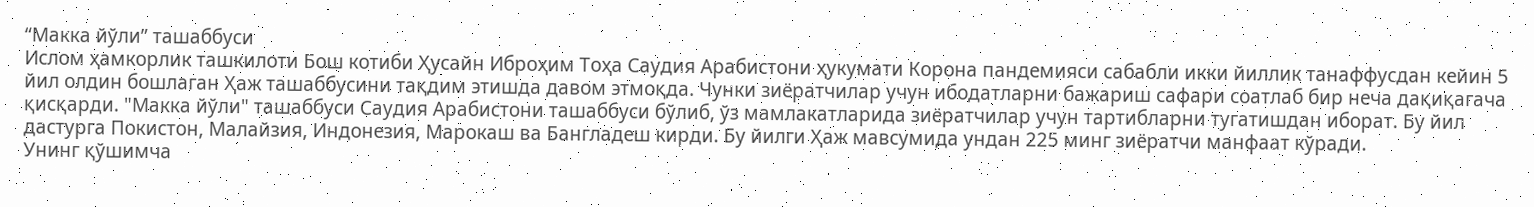“Макка йўли” ташаббуси
Ислом ҳамкорлик ташкилоти Бош котиби Ҳусайн Иброҳим Тоҳа Саудия Aрабистони ҳукумати Корона пандемияси сабабли икки йиллик танаффусдан кейин 5 йил олдин бошлаган Ҳаж ташаббусини тақдим этишда давом этмоқда. Чунки зиёратчилар учун ибодатларни бажариш сафари соатлаб бир неча дақиқагача қисқарди. "Макка йўли" ташаббуси Саудия Aрабистони ташаббуси бўлиб, ўз мамлакатларида зиёратчилар учун тартибларни тугатишдан иборат. Бу йил дастурга Покистон, Малайзия, Индонезия, Марокаш ва Бангладеш кирди. Бу йилги Ҳаж мавсумида ундан 225 минг зиёратчи манфаат кўради.
Унинг қўшимча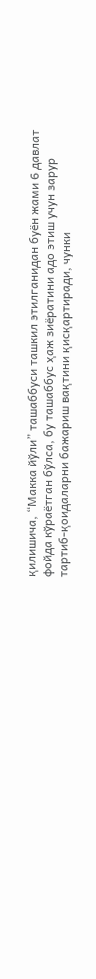қилишича, “Макка йўли” ташаббуси ташкил этилганидан буён жами 6 давлат фойда кўраётган бўлса, бу ташаббус ҳаж зиёратини адо этиш учун зарур тартиб-қоидаларни бажариш вақтини қисқартиради, чунки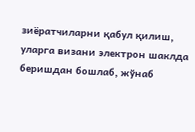зиёратчиларни қабул қилиш, уларга визани электрон шаклда беришдан бошлаб, жўнаб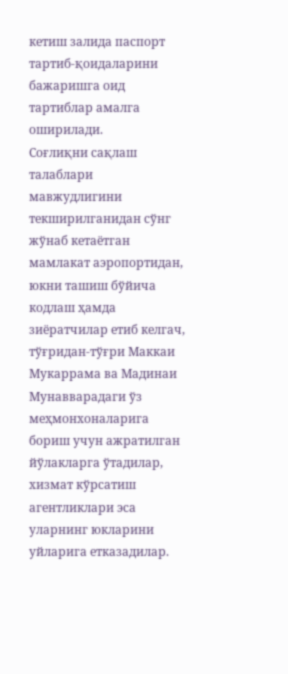кетиш залида паспорт тартиб-қоидаларини бажаришга оид тартиблар амалга оширилади.
Соғлиқни сақлаш талаблари мавжудлигини текширилганидан сўнг жўнаб кетаётган мамлакат аэропортидан, юкни ташиш бўйича кодлаш ҳамда зиёратчилар етиб келгач, тўғридан-тўғри Маккаи Мукаррама ва Мадинаи Мунавварадаги ўз меҳмонхоналарига бориш учун ажратилган йўлакларга ўтадилар, хизмат кўрсатиш агентликлари эса уларнинг юкларини уйларига етказадилар.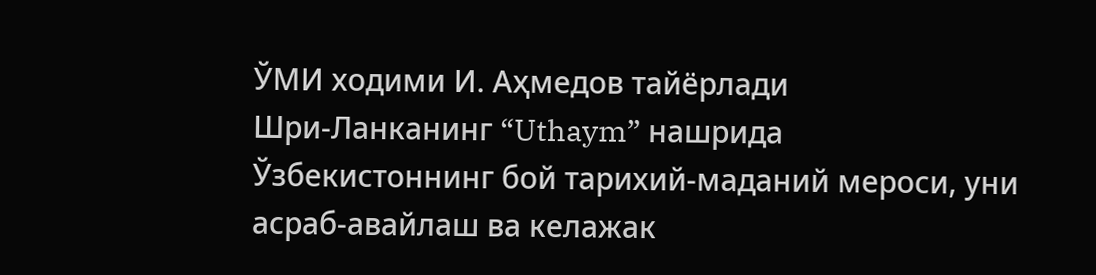ЎМИ ходими И. Аҳмедов тайёрлади
Шри-Ланканинг “Uthaym” нашрида Ўзбекистоннинг бой тарихий-маданий мероси, уни асраб-авайлаш ва келажак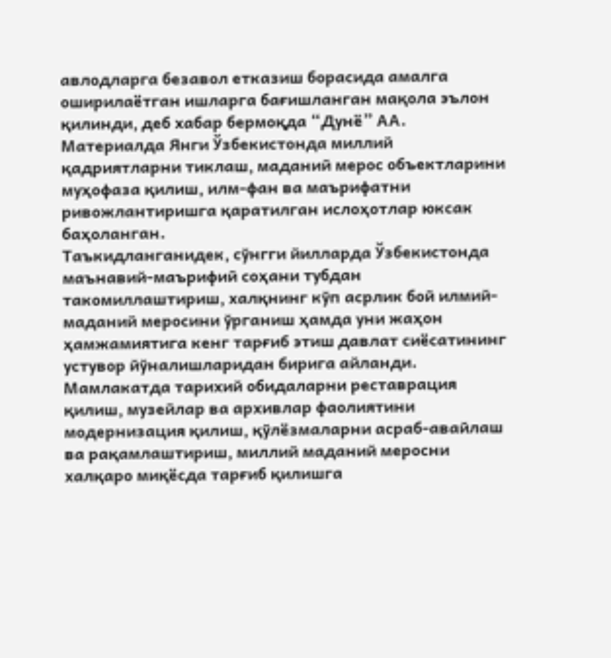авлодларга безавол етказиш борасида амалга оширилаётган ишларга бағишланган мақола эълон қилинди, деб хабар бермоқда “Дунё” АА.
Материалда Янги Ўзбекистонда миллий қадриятларни тиклаш, маданий мерос объектларини муҳофаза қилиш, илм-фан ва маърифатни ривожлантиришга қаратилган ислоҳотлар юксак баҳоланган.
Таъкидланганидек, сўнгги йилларда Ўзбекистонда маънавий-маърифий соҳани тубдан такомиллаштириш, халқнинг кўп асрлик бой илмий-маданий меросини ўрганиш ҳамда уни жаҳон ҳамжамиятига кенг тарғиб этиш давлат сиёсатининг устувор йўналишларидан бирига айланди.
Мамлакатда тарихий обидаларни реставрация қилиш, музейлар ва архивлар фаолиятини модернизация қилиш, қўлёзмаларни асраб-авайлаш ва рақамлаштириш, миллий маданий меросни халқаро миқёсда тарғиб қилишга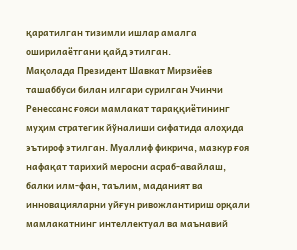қаратилган тизимли ишлар амалга оширилаётгани қайд этилган.
Мақолада Президент Шавкат Мирзиёев ташаббуси билан илгари сурилган Учинчи Ренессанс ғояси мамлакат тараққиётининг муҳим стратегик йўналиши сифатида алоҳида эътироф этилган. Муаллиф фикрича, мазкур ғоя нафақат тарихий меросни асраб-авайлаш, балки илм-фан, таълим, маданият ва инновацияларни уйғун ривожлантириш орқали мамлакатнинг интеллектуал ва маънавий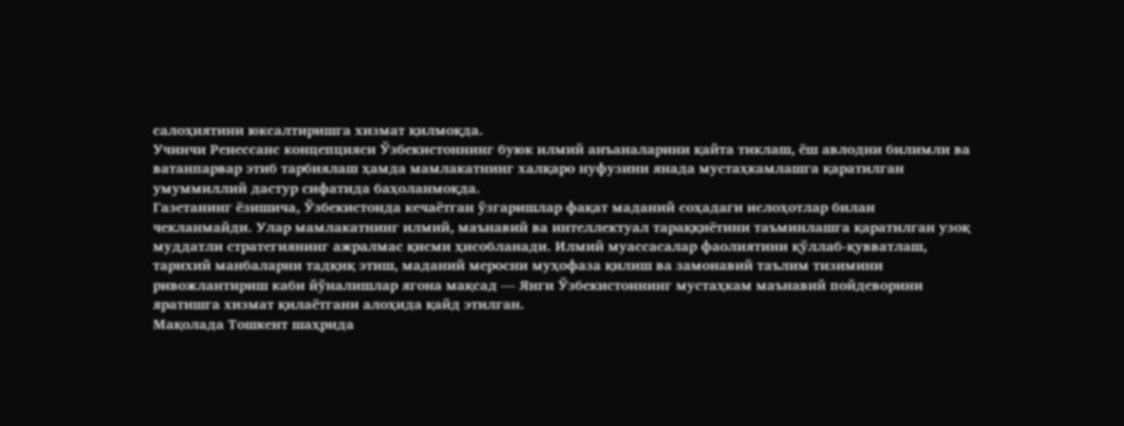салоҳиятини юксалтиришга хизмат қилмоқда.
Учинчи Ренессанс концепцияси Ўзбекистоннинг буюк илмий анъаналарини қайта тиклаш, ёш авлодни билимли ва ватанпарвар этиб тарбиялаш ҳамда мамлакатнинг халқаро нуфузини янада мустаҳкамлашга қаратилган умуммиллий дастур сифатида баҳоланмоқда.
Газетанинг ёзишича, Ўзбекистонда кечаётган ўзгаришлар фақат маданий соҳадаги ислоҳотлар билан чекланмайди. Улар мамлакатнинг илмий, маънавий ва интеллектуал тараққиётини таъминлашга қаратилган узоқ муддатли стратегиянинг ажралмас қисми ҳисобланади. Илмий муассасалар фаолиятини қўллаб-қувватлаш, тарихий манбаларни тадқиқ этиш, маданий меросни муҳофаза қилиш ва замонавий таълим тизимини ривожлантириш каби йўналишлар ягона мақсад — Янги Ўзбекистоннинг мустаҳкам маънавий пойдеворини яратишга хизмат қилаётгани алоҳида қайд этилган.
Мақолада Тошкент шаҳрида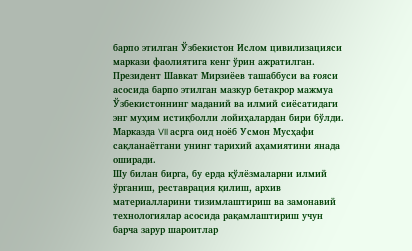барпо этилган Ўзбекистон Ислом цивилизацияси маркази фаолиятига кенг ўрин ажратилган.
Президент Шавкат Мирзиёев ташаббуси ва ғояси асосида барпо этилган мазкур бетакрор мажмуа Ўзбекистоннинг маданий ва илмий сиёсатидаги энг муҳим истиқболли лойиҳалардан бири бўлди. Марказда VII асрга оид ноёб Усмон Мусҳафи сақланаётгани унинг тарихий аҳамиятини янада оширади.
Шу билан бирга, бу ерда қўлёзмаларни илмий ўрганиш, реставрация қилиш, архив материалларини тизимлаштириш ва замонавий технологиялар асосида рақамлаштириш учун барча зарур шароитлар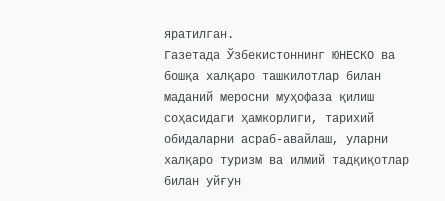яратилган.
Газетада Ўзбекистоннинг ЮНЕСКО ва бошқа халқаро ташкилотлар билан маданий меросни муҳофаза қилиш соҳасидаги ҳамкорлиги, тарихий обидаларни асраб-авайлаш, уларни халқаро туризм ва илмий тадқиқотлар билан уйғун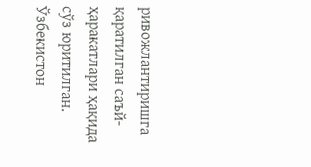ривожлантиришга қаратилган саъй-ҳаракатлари ҳақида сўз юритилган.
Ўзбекистон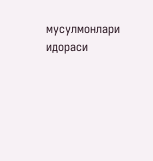мусулмонлари идораси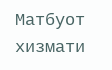Матбуот хизмати